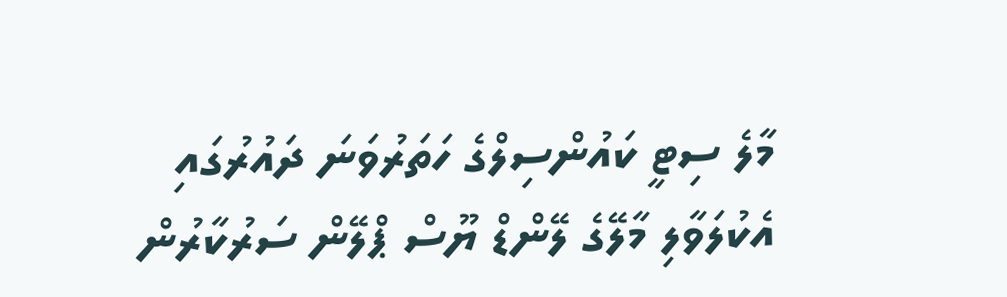މާލެ ސިޓީ ކައުންސިލްގެ ހަތަރުވަނަ ދައުރުގައި އެކުލަވާލި މާލޭގެ ލޭންޑް ޔޫސް ޕްލޭން ސަރުކާރުން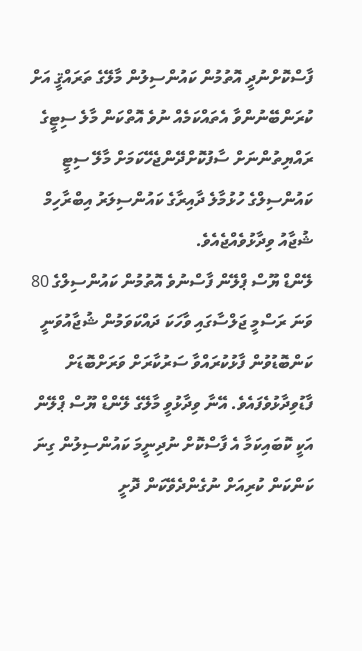ފާސްކޮށްނުދީ އޮތުމުން ކައުންސިލުން މާލޭގެ ތަރައްޤީ އަށް ކުރަންބޭނުންވާ އެތައްކަމެއް ނުވެ އޮތްކަން މާލެ ސިޓީގެ ރައްޔިތުންނަށް ސާފުކޮށްދޭންޖެހޭކަމަށް މާލޭ ސިޓީ ކައުންސިލްގެ ހުޅުމާލެ ދާއިރާގެ ކައުންސިލަރު އިބްރާހިމް ޝުޖާއު ވިދާޅުވެއްޖެއެވެ.
ލޭންޑް ޔޫސް ޕްލޭން ފާސްނުވެ އޮތުމުން ކައުންސިލްގެ 80 ވަނަ ރަސްމީ ޖަލްސާގައި ވާހަކަ ދައްކަވަމުން ޝުޖާއުވަނީ ކަންބޮޑުވުން ފާޅުކުރައްވާ ސަރުކާރަށް ވަރަށްބޮޑަށް ފާޑުވިދާޅުވެފައެވެ. އޭނާ ވިދާޅުވީ މާލޭގެ ލޭންޑް ޔޫސް ޕްލޭން އަކީ ކޮބައިކަމާ އެ ފާސްކޮށް ނުދިނީމަ ކައުންސިލުން ގިނަ ކަންކަން ކުރިއަށް ނުގެންދެވޭކަން ދޮށީ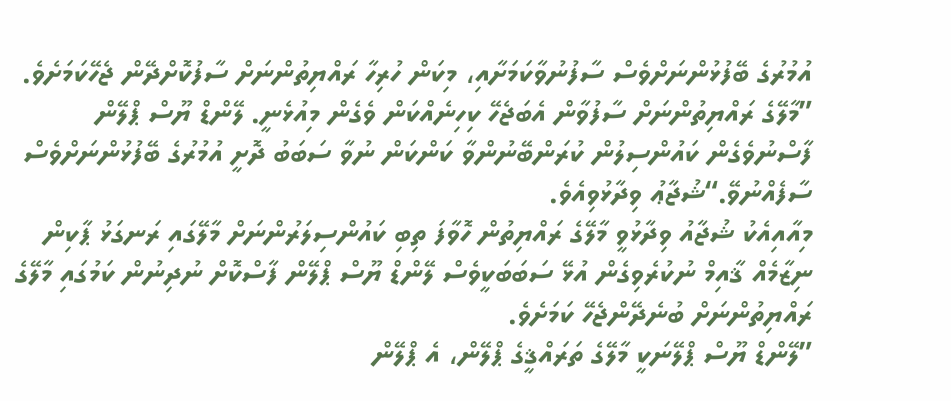އުމުރުގެ ބޭފުޅުންނަށްވެސް ސާފުނުވާކަމަށާއި، މިކަން ހުރިހާ ރައްޔިތުންނަށް ސާފުކޮށްދޭން ޖެހޭކަމަށެވެ.
”މާލޭގެ ރައްޔިތުންނަށް ސާފުވާން އެބަޖެހޭ ކިހިނެއްކަން ވެގެން މިއުޅެނީ. ލޭންޑް ޔޫސް ޕްލޭން ފާސްނުވެގެން ކައުންސިލުން ކުރަންބޭނުންވާ ކަންކަން ނުވާ ސަބަބު ދޮށީ އުމުރުގެ ބޭފުޅުންނަށްވެސް ސާފެއްނުވޭ.“ޝުޖާޢު ވިދާޅުވިއެވެ.
މިއާއިއެކު ޝުޖާއު ވިދާޅުވީ މާލޭގެ ރައްޔިތުން ހޮވާފަ ތިބި ކައުންސިލަރުންނަށް މާލޭގައި ރަނގަޅު ޕާކިން ނިޒާމެއް ޤާއިމް ނުކުރެވިގެން އުޅޭ ސަބަބަކީވެސް ލޭންޑް ޔޫސް ޕްލޭން ފާސްކޮށް ނުދިނުން ކަމުގައި މާލޭގެ ރައްޔިތުންނަށް ބުނެދޭންޖެހޭ ކަމަށެވެ.
”ލޭންޑް ޔޫސް ޕްލޭނަކީ މާލޭގެ ތަރައްޤީގެ ޕްލޭން، އެ ޕްލޭން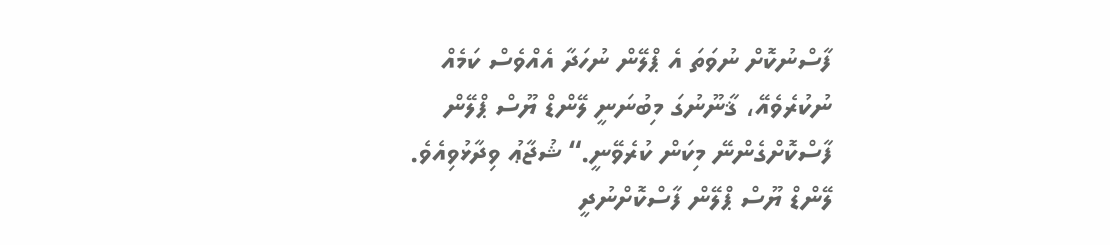ފާސްނުކޮށް ނުވަތަ އެ ޕްލޭން ނުހަދާ އެއްވެސް ކަމެއް ނުކުރެވެއޭ، ޤާނޫނުގަ މިބުނަނީ ލޭންޑް ޔޫސް ޕްލޭން ފާސްކޮށްގެންނޭ މިކަން ކުރެވޭނީ.“ ޝުޖާޢު ވިދާޅުވިއެވެ.
ލޭންޑް ޔޫސް ޕްލޭން ފާސްކޮށްނުދީ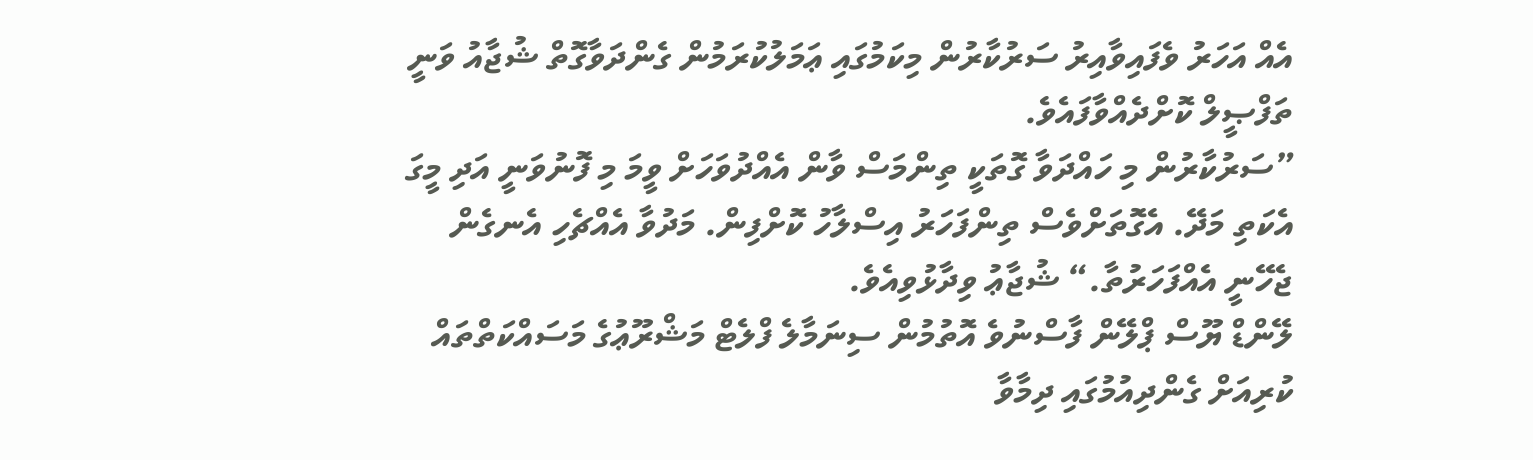އެއް އަހަރު ވެފައިވާއިރު ސަރުކާރުން މިކަމުގައި ޢަމަލުކުރަމުން ގެންދަވާގޮތް ޝުޖާއު ވަނީ ތަފްޞީލް ކޮށްދެއްވާފައެވެ.
”ސަރުކާރުން މި ހައްދަވާ ގޮތަކީ ތިންމަސް ވާން އެއްދުވަހަށް ވީމަ މި ފޮނުވަނީ އަދި މީގަ އެކަތި މަދޭ. އެގޮތަށްވެސް ތިންފަހަރު އިސްލާހު ކޮށްފިން. މަދުވާ އެއްޗެހި އެނގެން ޖެހޭނީ އެއްފަހަރުތާ.“ ޝުޖާޢު ވިދާޅުވިއެވެ.
ލޭންޑް ޔޫސް ޕްލޭން ފާސްނުވެ އޮތުމުން ސިނަމާލެ ފްލެޓް މަޝްރޫޢުގެ މަސައްކަތްތައް ކުރިއަށް ގެންދިއުމުގައި ދިމާވާ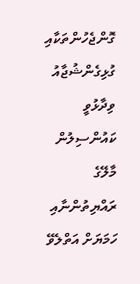ގޮންޖެހުންތަކާއި ގުޅިގެންޝުޖާއު ވިދާޅުވީ ކައުންސިލުން މާލޭގެ ރައްޔިތުންނާއި ހަމަޔަށް އަތްލެވޭ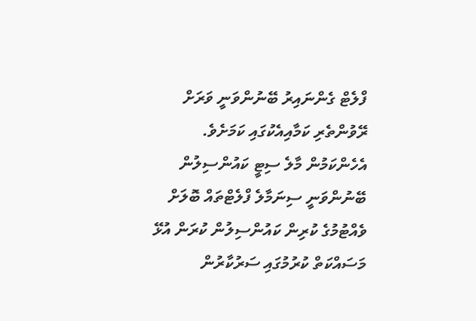ފްލެޓް ގެންނައިރު ބޭނުންވަނީ ވަރަށް ރޭވުންތެރި ކަމާއިއެކުގައި ކަމަށެވެ. އެހެންކަމުން މާލެ ސިޓީ ކައުންސިލުން ބޭނުންވަނީ ސިނަމާލެ ފްލެޓްތައް ބޮލަށް ވެއްޓުމުގެ ކުރިން ކައުންސިލުން ކުރަން އުޅޭ މަސައްކަތް ކުރުމުގައި ސަރުކާރުން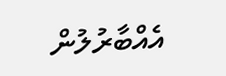އެއްބާރުލުން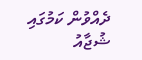ދެއްވުން ކަމުގައި ޝުޖާއު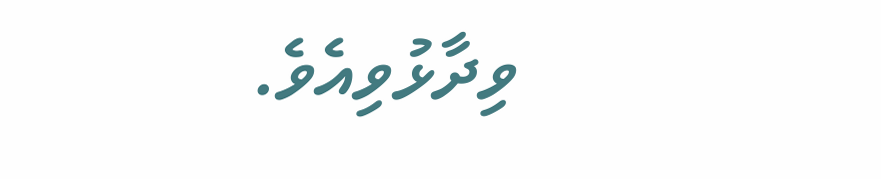ވިދާޅުވިއެވެ.